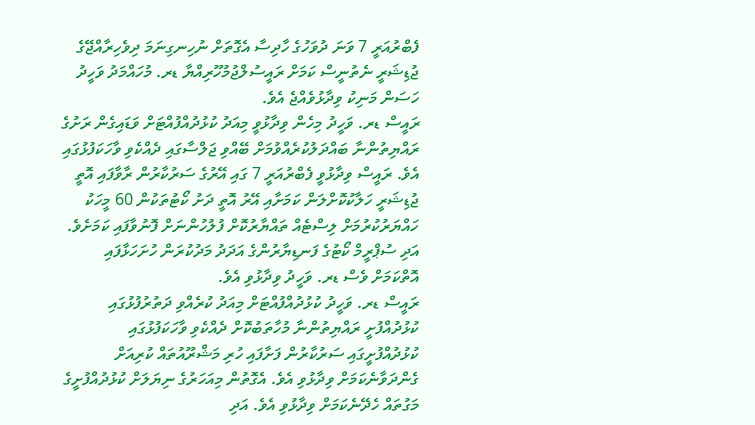ފެބްރުއަރީ 7 ވަނަ ދުވަހުގެ ހާދިސާ އެގޮތަށް ނުހިނގިނަމަ ދިވެހިރާއްޖޭގެ ޖުޑިޝަރީ ނެތުނީސް ކަމަށް ރައީސުލްޖުމުހޫރިއްޔާ ޑރ. މުހައްމަދު ވަހީދު ހަސަން މަނިކު ވިދާޅުވެއްޖެ އެވެ.
ރައީސް ޑރ. ވަހީދު މިހެން ވިދާޅުވީ މިއަދު ކުޅުދުއްފުއްޓަށް ވަޑައިގެން ރަށުގެ ރައްޔިތުންނާ ބައްދަލުކުރެއްވުމަށް ބޭއްވި ޖަލްސާގައި ދެއްކެވި ވާހަކަފުޅުގައި އެވެ. ރައީސް ވިދާޅުވީ ފެބްރުއަރީ 7 ގައި އޭރުގެ ސަރުކާރުން ރާވާފައި އޮތީ ޖުޑިޝަރީ ހަލާކުކޮށްލަން ކަމަށާއި އޭރު އޮތީ ދަށު ކޯޓުތަކުން 60 މީހަކު ހައްޔަރުކުރުމަށް ލިސްޓެއް ތައްޔާރުކޮށް ފުލުހުންނަށް ފޮނުވާފައި ކަމަށެވެ. އަދި ސުޕްރީމް ކޯޓުގެ ފަނޑިޔާރުންގެ އަދަދު މަދުކުރަން ހުށަހަޅާފައި އޮތްކަމަށް ވެސް ޑރ. ވަހީދު ވިދާޅުވި އެވެ.
ރައީސް ޑރ. ވަހީދު ކުޅުދުއްފުއްޓަށް މިއަދު ކުރެއްވި ދަތުރުފުޅުގައި ކުޅުދުއްފުށީ ރައްޔިތުންނާ މުހާތަބުކޮށް ދެއްކެވި ވާހަކަފުޅުގައި ކުޅުދުއްފުށީގައި ސަރުކާރުން ފަށާފައި ހުރި މަޝްރޫއުތައް ކުރިއަށް ގެންދަވާނެކަމަށް ވިދާޅުވި އެވެ. އެގޮތުން މިއަހަރުގެ ނިޔަލަށް ކުޅުދުއްފުށީގެ މަގުތައް ހެދޭނެކަމަށް ވިދާޅުވި އެވެ. އަދި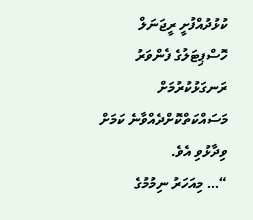ކުޅުދުއްފުށީ ރީޖަނަލް ހޮސްޕިޓަލުގެ ފެންވަރު ރަނގަޅުކުރުމަށް މަސައްކަތްކޮށްދެއްވާނެ ކަމަށް ވިދާޅުވި އެވެ.
“… މިއަހަރު ނިމުމުގެ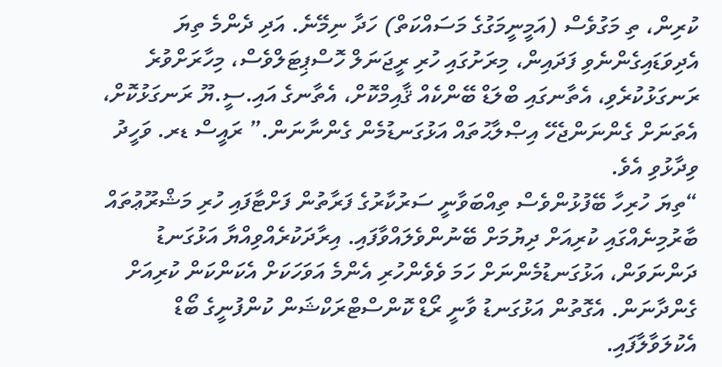ކުރިން، ތި މަގުވެސް (އަމީނީމަގުގެ މަސައްކަތް) ހަދާ ނިމޭނެ. އަދި ދެންމެ ތިޔަ އެދިވަޑައިގެންނެވި ފަދައިން، މިރަށުގައި ހުރި ރީޖަނަލް ހޮސްޕިޓަލްވެސް، މިހާރަށްވުރެ ރަނގަޅުކުރެވި، އެތާނގައި ބްލަޑް ބޭންކެއް ޤާއިމްކޮށް، އެތާނގެ އައި.ސީ.ޔޫ ރަނގަޅުކޮށް، އެތަނަށް ގެންނަންޖެހޭ އިޞްލާޙުތައް އަޅުގަނޑުމެން ގެންނާނަން.” ރައީސް ޑރ. ވަހީދު ވިދާޅުވި އެވެ.
“ތިޔަ ހުރިހާ ބޭފުޅުންވެސް ތިއްބަވާނީ ސަރުކާރުގެ ފަރާތުން ފަށްޓާފައި ހުރި މަޝްރޫޢުތައް ބާރުމިނެއްގައި ކުރިއަށް ދިޔުމަށް ބޭނުންވެލައްވާފައި. އިރާދަކުރެއްވިއްޔާ އަޅުގަނޑު ދަންނަވަން، އަޅުގަނޑުމެންނަށް ހަމަ ވެވެންހުރި އެންމެ އަވަހަކަށް އެކަންކަން ކުރިއަށް ގެންދާނަން. އެގޮތުން އަޅުގަނޑު ވާނީ ރޯޑް ކޮންސްޓްރަކްޝަން ކުންފުނީގެ ބޯޑް އެކުލަވާލާފައި.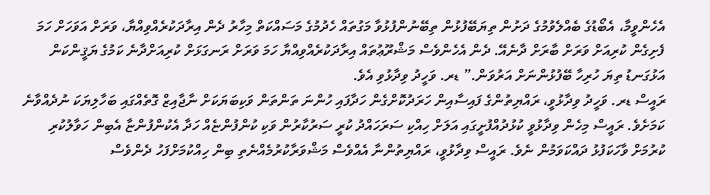އެހެންވީމާ، އެބޯޑުގެ ބެއްލެވުމުގެ ދަށުން ތިޔަބޭފުޅުން ތިބޭނުންފުޅުވާ މަގުތައް ހެދުމުގެ މަސައްކަތް މިހާރު ދެން އިރާދަކުރެއްވިއްޔާ، ވަރަށް އަވަހަށް ހަމަ ފެށިގެން ކުރިއަށް ވަރަށް ބާރަށް ދާނެއޭ. ދެން އެހެންވެސް މަޝްރޫޢުތައް އިރާދަކުރެއްވިއްޔާ ހަމަ ވަރަށް ރަނގަޅަށް ކުރިއަށްދާނެ ކަމުގެ ޔަޤީންކަން އަޅުގަނޑު ތިޔަ ހުރިހާ ބޭފުޅުންނަށް އަރުވަން.” ޑރ. ވަހީދު ވިދާޅުވި އެވެ.
ރައީސް ޑރ. ވަހީދު ވިދާޅުވީ، ރައްޔިތުންގެ ފައިސާއިން ހަރަދުކޮށްގެން ހަދާފައި ހުންނަ ތަންތަން ވަކިބަޔަކަށް ނާޖާއިޒް ގޮތެއްގައި ބަހާލިޔަކަ ނުދެއްވާނެ ކަމަށެވެ. ރައީސް މިހެން ވިދާޅުވީ ކުޅުދުއްފުށީގައި އަލަށް ހިއްކި ސަރަހައްދު ކުރީ ސަރުކާރުން ވަކި ކުންފުންޏެއް ހަދާ އެކުންފުންޏާ އެބިން ހަވާލުކުރި ކުރުމަށް ވާހަކަފުޅު ދައްކަވަމުން ނެވެ. ރައީސް ވިދާޅުވީ، ރައްޔިތުންނާ އެއްވެސް މަޝްވަރާކުރުމެއްނެތި ބިން ހިއްކުމަށްފަހު ދެންވެސް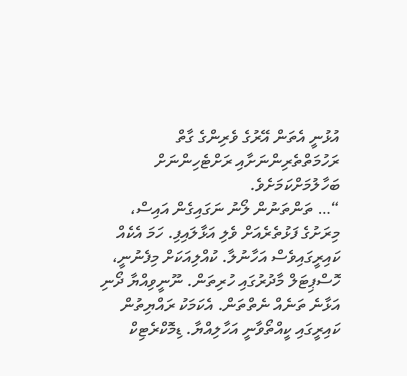އުޅުނީ އެތަން އޭރުގެ ވެރިންގެ ގާތް ރަހުމަތްތެރިންނަށާއި ރަށްޓެހިންނަށް ބަހާލުމަށްކަމަށެވެ.
“… ތަންތަނުން ލޯނު ނަގައިގެން އައިސް، މިރަށުގެ ފަޅުތެރެއަށް ވެލި އަޅާލައިފި. ހަމަ އެކެއް ކައިރީގައިވެސް އަހާނުލާ. ކުއްލިއަކަށް މިފެނުނީ، ހޮސްޕިޓަލް މާދުރުގައި ހުރިތަން. ނޫނީވިއްޔާ ދޯނި އަޅާނެ ތަނެއް ނެތްތަން. އެކަމަކު ރައްޔިތުން ކައިރީގައި ކީއްތޯވާނީ އަހާލިއްޔާ. ޑިމޮކްރެޓިކް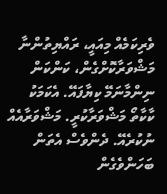ވެރިކަމެއް މިއައީ، ރައްޔިތުންނާ މަޝްވަރާކޮށްގެން، ކަންކަން ނިންމާނަމޭ ކިޔާފައޭ. އެކަމަކު ކާކާތޯ މަޝްވަރާކުރީ. މަޝްވަރާއެއް ނުކުރެއޭ. ދެންވެސް އެތަން ބަހަންވެގެން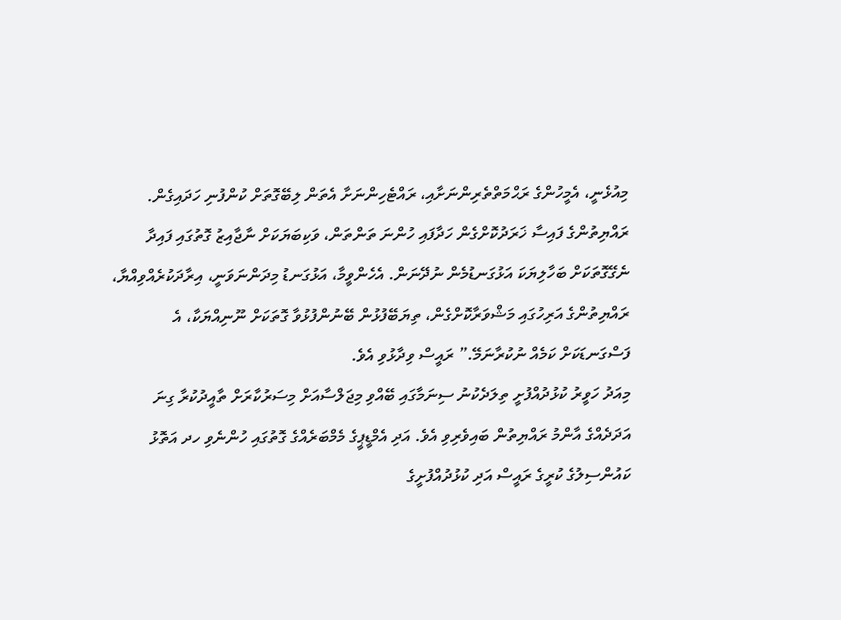މިއުޅެނީ، އެމީހުންގެ ރަޙްމަތްތެރިންނަށާއި، ރައްޓެހިންނަށާ އެތަން ލިބޭގޮތަށް ކުންފުނި ހަދައިގެން. ރައްޔިތުންގެ ފައިސާ ޚަރަދުކޮށްގެން ހަދާފައި ހުންނަ ތަންތަން، ވަކިބަޔަކަށް ނާޖާއިޒު ގޮތުގައި ފައިދާ ނެގޭގޮތަކަށް ބަހާލިޔަކަ އަޅުގަނޑުމެން ނުދޭނަން. އެހެންވީމާ، އަޅުގަނޑު މިދަންނަވަނީ، އިރާދަކުރެއްވިއްޔާ، ރައްޔިތުންގެ އަރިހުގައި މަޝްވަރާކޮށްގެން، ތިޔަބޭފުޅުން ބޭނުންފުޅުވާ ގޮތަކަށް ނޫނިއްޔަކާ، އެ ފަސްގަނޑަކަށް ކަމެއް ނުކުރާނަމޭ.” ރައީސް ވިދާޅުވި އެވެ.
މިއަދު ހަވީރު ކުޅުދުއްފުށީ ތިލަދެކުނު ސިނަމާގައި ބޭއްވި މިޖަލްސާއަށް މިސަރުކާރަށް ތާއީދުކުރާ ގިނަ އަދަދެއްގެ އާންމު ރައްޔިތުން ބައިވެރިވި އެވެ. އަދި އެމްޑީޕީގެ މެމްބަރެއްގެ ގޮތުގައި ހުންނެވި ހދ އަތޮޅު ކައުންސިލުގެ ކުރީގެ ރައީސް އަދި ކުޅުދުއްފުށީގެ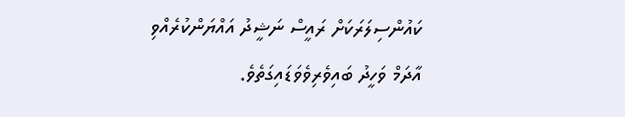ކައުންސިލަރަކަށް ރައީސް ނަޝީދު އައްޔަންކުރެއްވި އާދަމް ވަހީދު ބައިވެރިވެވަޑައިގަތެވެ.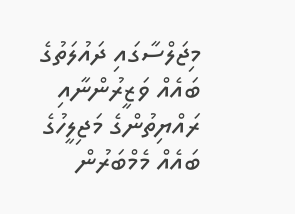މިޖަލްސާގައި ދައުލަތުގެ ބައެއް ވަޒީރުންނާއި ރައްޔިތުންގެ މަޖިލީހުގެ ބައެއް މެމްބަރުން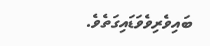ބައިވެރިވެވަޑައިގަތެވެ.